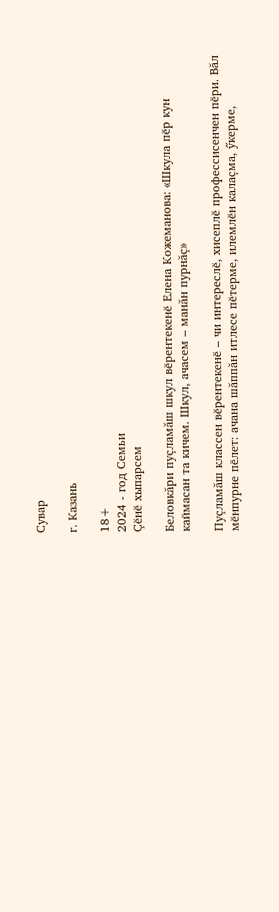Сувар

г. Казань

18+
2024 - год Семьи
Çӗнӗ хыпарсем

Беловкăри пуçламăш шкул вӗрентекенӗ Елена Кожеманова: «Шкула пӗр кун каймасан та кичем. Шкул, ачасем – манăн пурнăç»

Пуçламăш классен вӗрентекенӗ – чи интереслӗ, хисеплӗ профессисенчен пӗри. Вăл мӗнпурне пӗлет: ачана шăппăн итлесе пӗтерме, илемлӗн калаçма, ӳкерме,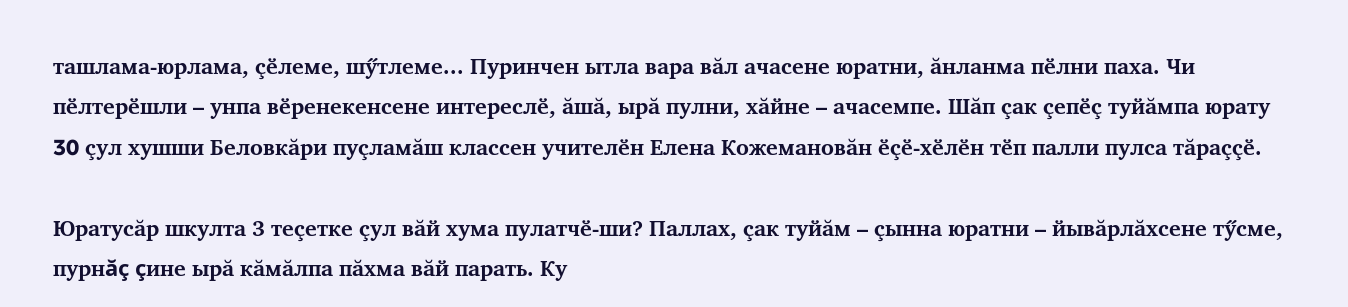ташлама-юрлама, çӗлеме, шӳтлеме... Пуринчен ытла вара вăл ачасене юратни, ăнланма пӗлни паха. Чи пӗлтерӗшли – унпа вӗренекенсене интереслӗ, ăшă, ырă пулни, хăйне – ачасемпе. Шăп çак çепӗç туйăмпа юрату 30 çул хушши Беловкăри пуçламăш классен учителӗн Елена Кожемановăн ӗçӗ-хӗлӗн тӗп палли пулса тăраççӗ.

Юратусăр шкулта 3 теçетке çул вăй хума пулатчӗ-ши? Паллах, çак туйăм – çынна юратни – йывăрлăхсене тӳсме, пурнăç çине ырă кăмăлпа пăхма вăй парать. Ку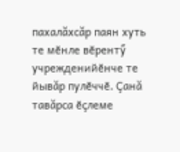пахалăхсăр паян хуть те мӗнле вӗрентӳ учрежденийӗнче те йывăр пулӗччӗ. Çанă тавăрса ӗçлеме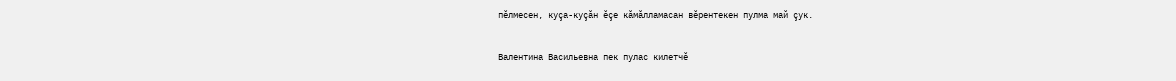пӗлмесен, куçа-куçăн ӗçе кăмăлламасан вӗрентекен пулма май çук.

Валентина Васильевна пек пулас килетчӗ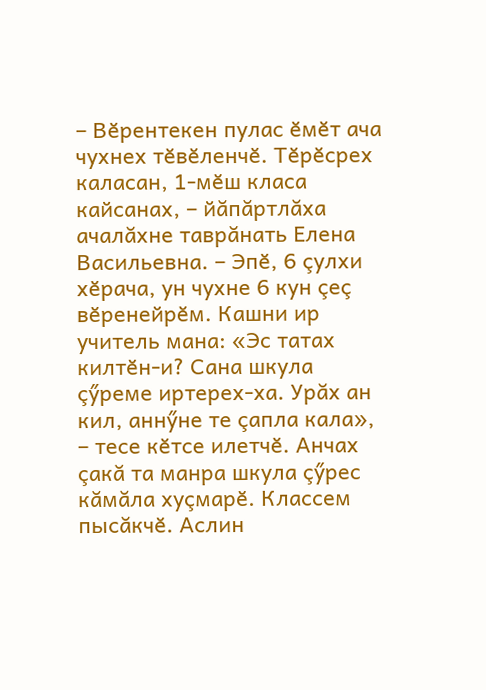– Вӗрентекен пулас ӗмӗт ача чухнех тӗвӗленчӗ. Тӗрӗсрех каласан, 1-мӗш класа кайсанах, – йăпăртлăха ачалăхне таврăнать Елена Васильевна. – Эпӗ, 6 çулхи хӗрача, ун чухне 6 кун çеç вӗренейрӗм. Кашни ир учитель мана: «Эс татах килтӗн-и? Сана шкула çӳреме иртерех-ха. Урăх ан кил, аннӳне те çапла кала», – тесе кӗтсе илетчӗ. Анчах çакă та манра шкула çӳрес кăмăла хуçмарӗ. Классем пысăкчӗ. Аслин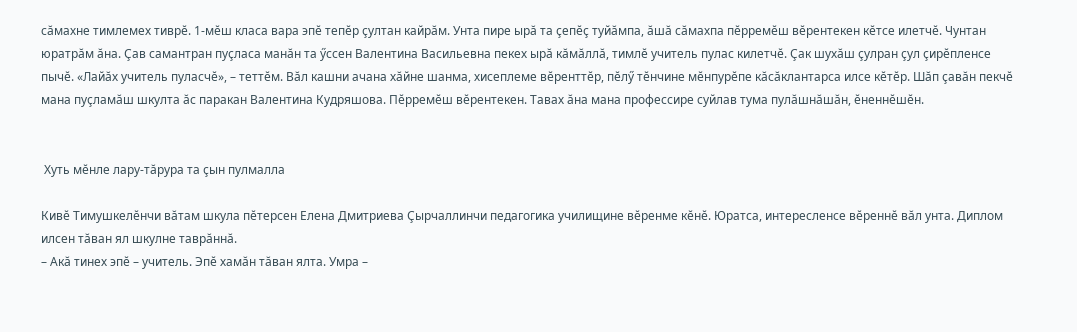сăмахне тимлемех тиврӗ. 1-мӗш класа вара эпӗ тепӗр çултан кайрăм. Унта пире ырă та çепӗç туйăмпа, ăшă сăмахпа пӗрремӗш вӗрентекен кӗтсе илетчӗ. Чунтан юратрăм ăна. Çав самантран пуçласа манăн та ӳссен Валентина Васильевна пекех ырă кăмăллă, тимлӗ учитель пулас килетчӗ. Çак шухăш çулран çул çирӗпленсе пычӗ. «Лайăх учитель пуласчӗ», – теттӗм. Вăл кашни ачана хăйне шанма, хисеплеме вӗренттӗр, пӗлӳ тӗнчине мӗнпурӗпе кăсăклантарса илсе кӗтӗр. Шăп çавăн пекчӗ мана пуçламăш шкулта ăс паракан Валентина Кудряшова. Пӗрремӗш вӗрентекен. Тавах ăна мана профессире суйлав тума пулăшнăшăн, ӗненнӗшӗн.


 Хуть мӗнле лару-тăрура та çын пулмалла

Кивӗ Тимушкелӗнчи вăтам шкула пӗтерсен Елена Дмитриева Çырчаллинчи педагогика училищине вӗренме кӗнӗ. Юратса, интересленсе вӗреннӗ вăл унта. Диплом илсен тăван ял шкулне таврăннă.
– Акă тинех эпӗ – учитель. Эпӗ хамăн тăван ялта. Умра –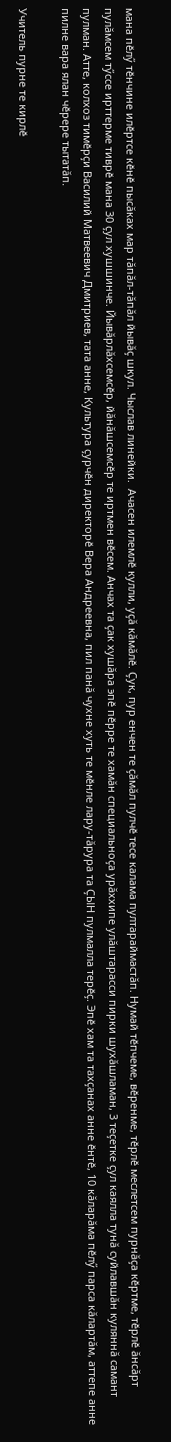мана пӗлӳ тӗнчине илӗртсе кӗнӗ пысăках мар тăпăл-тăпăл йывăç шкул. Чыслав линейки.  Ачасен илемлӗ кулли, уçă кăмăлӗ. Çук, пур енчен те çăмăл пулчӗ тесе калама пултараймастăп. Нумай тӗпчеме, вӗренме, тӗрлӗ меслетсем пурнăçа кӗртме, тӗрлӗ ăнсăрт пулăмсем тӳссе ирттерме тиврӗ мана 30 çул хушшинче. Йывăрлăхсемсӗр, йăнăшсемсӗр те иртмен вӗсем. Анчах та çак хушăра эпӗ пӗрре те хамăн специальноçа урăххипе улăштарасси пирки шухăшламан, 3 теçетке çул каялла тунă суйлавшăн куляннă самант пулман. Атте, колхоз тимӗрçи Василий Матвеевич Дмитриев, тата анне, Культура çурчӗн директорӗ Вера Андреевна, пил панă чухне хуть те мӗнле лару-тăрура та ÇЫН пулмалла терӗç. Эпӗ хам та тахçанах анне ӗнтӗ, 10 кăларăма пӗлӳ парса кăлартăм, аттепе анне пилне вара ялан чӗрере тытатăп.

Учитель пурне те кирлӗ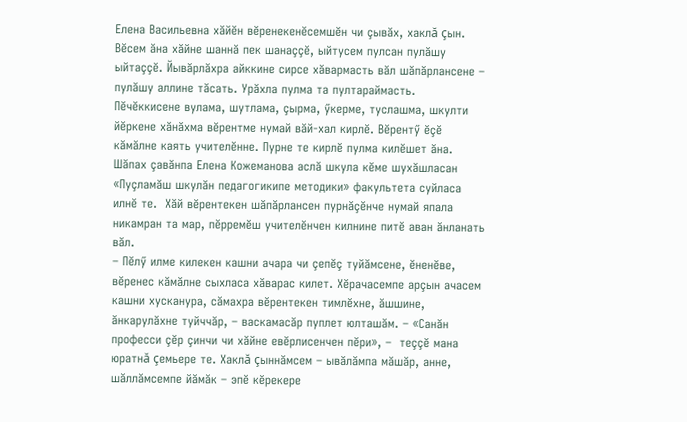Елена Васильевна хăйӗн вӗренекенӗсемшӗн чи çывăх, хаклă çын. Вӗсем ăна хăйне шаннă пек шанаççӗ, ыйтусем пулсан пулăшу ыйтаççӗ. Йывăрлăхра айккине сирсе хăвармасть вăл шăпăрлансене – пулăшу аллине тăсать. Урăхла пулма та пултараймасть.
Пӗчӗккисене вулама, шутлама, çырма, ӳкерме, туслашма, шкулти йӗркене хăнăхма вӗрентме нумай вăй-хал кирлӗ. Вӗрентӳ ӗçӗ кăмăлне каять учителӗнне. Пурне те кирлӗ пулма килӗшет ăна. Шăпах çавăнпа Елена Кожеманова аслă шкула кӗме шухăшласан «Пуçламăш шкулăн педагогикипе методики» факультета суйласа илнӗ те.  Хăй вӗрентекен шăпăрлансен пурнăçӗнче нумай япала никамран та мар, пӗрремӗш учителӗнчен килнине питӗ аван ăнланать вăл.
– Пӗлӳ илме килекен кашни ачара чи çепӗç туйăмсене, ӗненӗве, вӗренес кăмăлне сыхласа хăварас килет. Хӗрачасемпе арçын ачасем кашни хусканура, сăмахра вӗрентекен тимлӗхне, ăшшине, ăнкарулăхне туйччăр, – васкамасăр пуплет юлташăм. – «Санăн професси çӗр çинчи чи хăйне евӗрлисенчен пӗри», –  теççӗ мана юратнă çемьере те. Хаклă çыннăмсем – ывăлăмпа мăшăр, анне, шăллăмсемпе йăмăк – эпӗ кӗрекере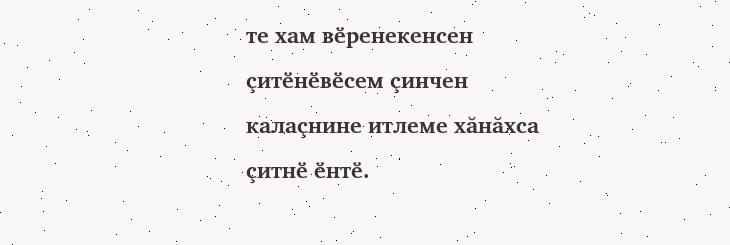те хам вӗренекенсен çитӗнӗвӗсем çинчен калаçнине итлеме хăнăхса çитнӗ ӗнтӗ.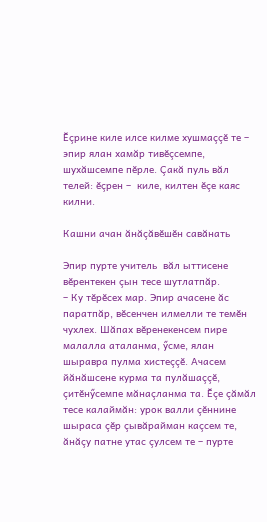Ӗçрине киле илсе килме хушмаççӗ те – эпир ялан хамăр тивӗçсемпе, шухăшсемпе пӗрле. Çакă пуль вăл телей: ӗçрен –  киле, килтен ӗçе каяс килни.

Кашни ачан ăнăçăвӗшӗн савăнать

Эпир пурте учитель  вăл ыттисене вӗрентекен çын тесе шутлатпăр.
– Ку тӗрӗсех мар. Эпир ачасене ăс паратпăр, вӗсенчен илмелли те темӗн чухлех. Шăпах вӗренекенсем пире малалла аталанма, ӳсме, ялан шыравра пулма хистеççӗ. Ачасем йăнăшсене курма та пулăшаççӗ, çитӗнӳсемпе мăнаçланма та. Ӗçе çăмăл тесе калаймăн: урок валли çӗннине шыраса çӗр çывăрайман каçсем те, ăнăçу патне утас çулсем те – пурте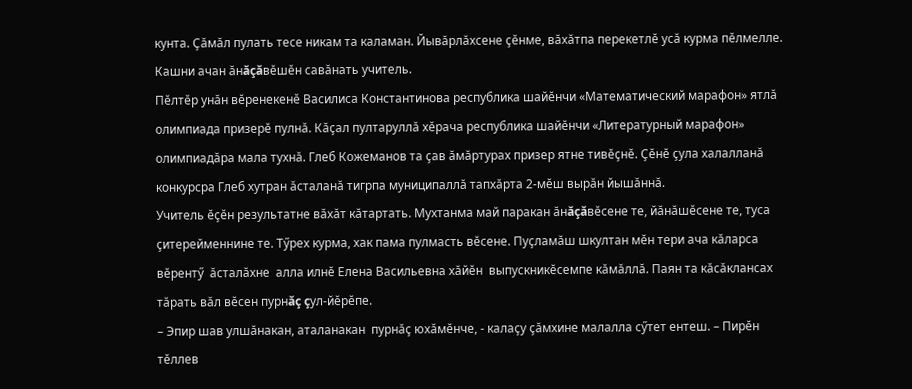кунта. Çăмăл пулать тесе никам та каламан. Йывăрлăхсене çӗнме, вăхăтпа перекетлӗ усă курма пӗлмелле. Кашни ачан ăнăçăвӗшӗн савăнать учитель.
Пӗлтӗр унăн вӗренекенӗ Василиса Константинова республика шайӗнчи «Математический марафон» ятлă олимпиада призерӗ пулнă. Кăçал пултаруллă хӗрача республика шайӗнчи «Литературный марафон» олимпиадăра мала тухнă. Глеб Кожеманов та çав ăмăртурах призер ятне тивӗçнӗ. Çӗнӗ çула халалланă конкурсра Глеб хутран ăсталанă тигрпа муниципаллă тапхăрта 2-мӗш вырăн йышăннă.
Учитель ӗçӗн результатне вăхăт кăтартать. Мухтанма май паракан ăнăçăвӗсене те, йăнăшӗсене те, туса çитерейменнине те. Тӳрех курма, хак пама пулмасть вӗсене. Пуçламăш шкултан мӗн тери ача кăларса вӗрентӳ  ăсталăхне  алла илнӗ Елена Васильевна хăйӗн  выпускникӗсемпе кăмăллă. Паян та кăсăклансах тăрать вăл вӗсен пурнăç çул-йӗрӗпе.
– Эпир шав улшăнакан, аталанакан  пурнăç юхăмӗнче, - калаçу çăмхине малалла сӳтет ентеш. – Пирӗн тӗллев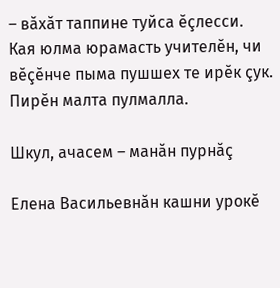– вăхăт таппине туйса ӗçлесси. Кая юлма юрамасть учителӗн, чи вӗçӗнче пыма пушшех те ирӗк çук. Пирӗн малта пулмалла.

Шкул, ачасем – манăн пурнăç

Елена Васильевнăн кашни урокӗ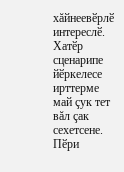хăйнеевӗрлӗ интереслӗ. Хатӗр сценарипе йӗркелесе ирттерме май çук тет вăл çак сехетсене. Пӗри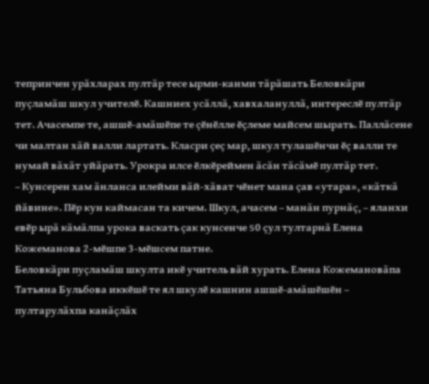тепринчен урăхларах пултăр тесе ырми-канми тăрăшать Беловкăри пуçламăш шкул учителӗ. Кашниех усăллă, хавхалануллă, интереслӗ пултăр тет. Ачасемпе те, ашшӗ-амăшӗпе те çӗнӗлле ӗçлеме майсем шырать. Паллăсене чи малтан хăй валли лартать. Класри çеç мар, шкул тулашӗнчи ӗç валли те нумай вăхăт уйăрать. Урокра илсе ӗлкӗреймен ăсăн тăсăмӗ пултăр тет.
– Кунсерен хам ăнланса илейми вăй-хăват чӗнет мана çав «утара», «кăткă йăвине». Пӗр кун каймасан та кичем. Шкул, ачасем – манăн пурнăç, – яланхи евӗр ырă кăмăлпа урока васкать çак кунсенче 50 çул тултарнă Елена Кожеманова 2-мӗшпе 3-мӗшсем патне.
Беловкăри пуçламăш шкулта икӗ учитель вăй хурать. Елена Кожемановăпа Татьяна Бульбова иккӗшӗ те ял шкулӗ кашнин ашшӗ-амăшӗшӗн – пултарулăхпа канăçлăх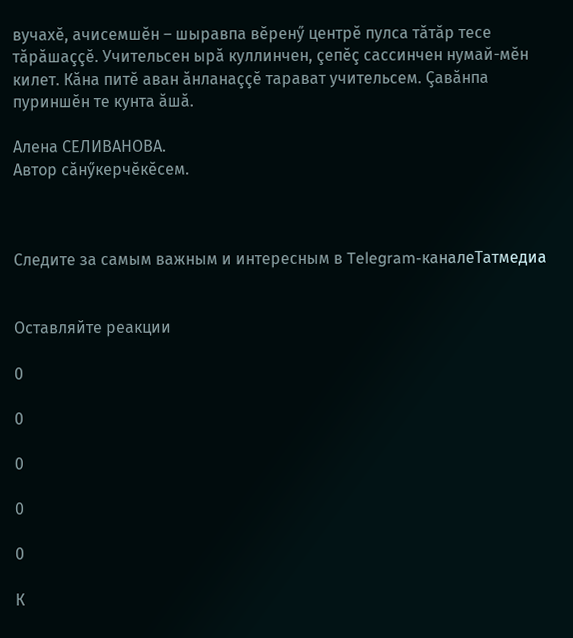вучахӗ, ачисемшӗн – шыравпа вӗренӳ центрӗ пулса тăтăр тесе тăрăшаççӗ. Учительсен ырă куллинчен, çепӗç сассинчен нумай-мӗн килет. Кăна питӗ аван ăнланаççӗ тарават учительсем. Çавăнпа пуриншӗн те кунта ăшă.

Алена СЕЛИВАНОВА.
Автор сăнӳкерчӗкӗсем.



Следите за самым важным и интересным в Telegram-каналеТатмедиа


Оставляйте реакции

0

0

0

0

0

К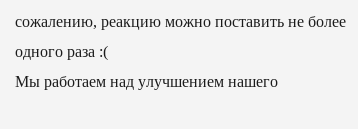сожалению, реакцию можно поставить не более одного раза :(
Мы работаем над улучшением нашего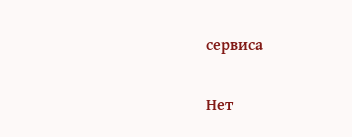сервиса

Нет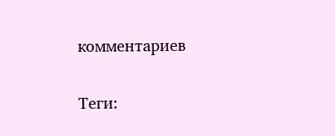комментариев

Теги: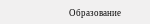Образование